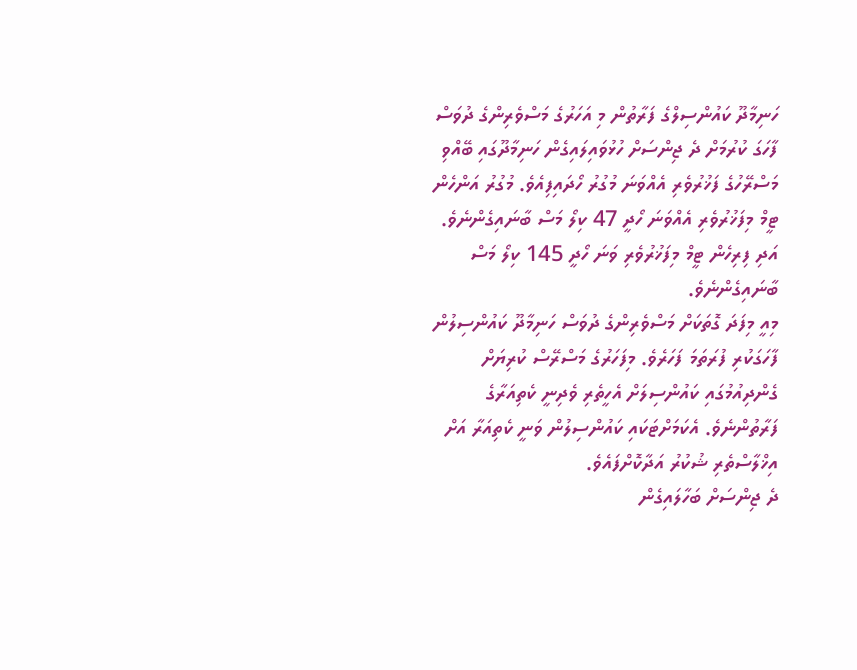ހަނިމާދޫ ކައުންސިލްގެ ފަރާތުން މި އަހަރުގެ މަސްވެރިންގެ ދުވަސް ފާހަގަ ކުރުމަށް ދެ ޖިންސަށް ހުޅުވައިލައިގެން ހަނިމާދޫގައި ބޭއްވި މަސްރޭހުގެ ފަޚުރުވެރި އެއްވަނަ މުގުރު ހޯދައިފިއެވެ. މުގުރު އަންހެން ޓީމް މިފަޚުރުވެރި އެއްވަނަ ހޯދީ 47 ކިލޯ މަސް ބާނައިގެންނެވެ. އަދި ފިރިހެން ޓީމް މިފަޚުރުވެރި ވަނަ ހޯދީ 145 ކިލޯ މަސް ބާނައިގެންނެވެ.
މިއީ މިފަދަ ގޮތަކަށް މަސްވެރިންގެ ދުވަސް ހަނިމާދޫ ކައުންސިލުން ފާހަގަކުރި ފުރަތަމަ ފަހަރެވެ. މިފަހަރުގެ މަސްރޭސް ކުރިޔަށް ގެންދިއުމުގައި ކައުންސިލަށް އެހީތެރި ވެދިނީ ކެތިއަރާގެ ފަރާތުންނެވެ. އެކަމަށްޓަކައި ކައުންސިލުން ވަނީ ކެތިއަރާ އަށް އިޚްލާސްތެރި ޝުކުރު އަދާކޮށްފައެވެ.
ދެ ޖިންސަށް ބަހާލައިގެން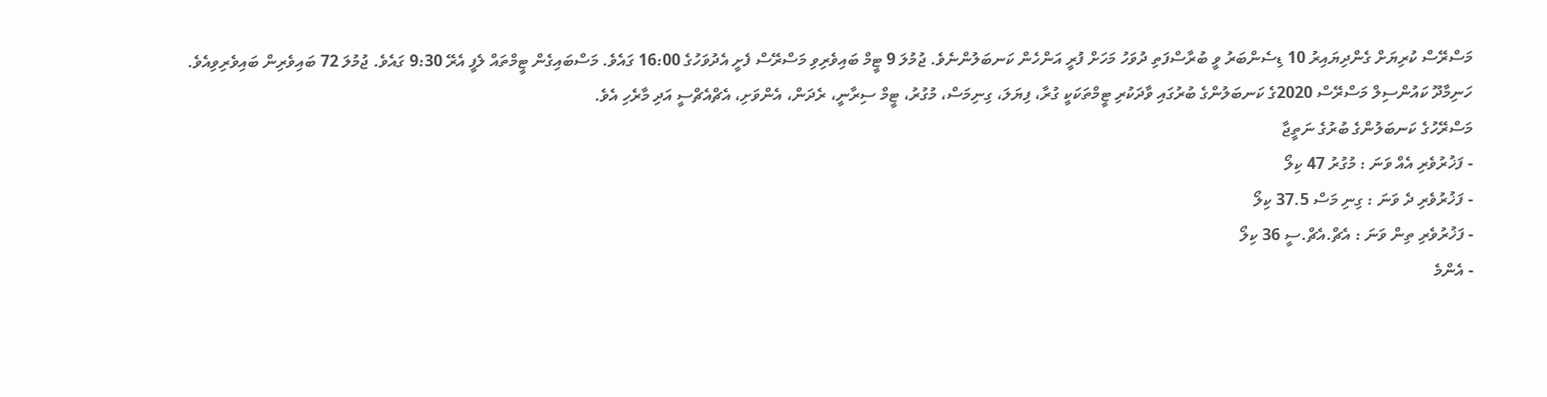މަސްރޭސް ކުރިޔަށް ގެންދިޔައިރު 10 ޑިސެންބަރު ވީ ބުރާސްފަތި ދުވަހު މަހަށް ފުރީ އަންހެން ކަނބަލުންނެވެ. ޖުމުލަ 9 ޓީމް ބައިވެރިވި މަސްރޭސް ފެށީ އެދުވަހުގެ 16:00 ގައެވެ. މަސްބައިގެން ޓީމްތައް ލެފީ އެރޭ 9:30 ގައެވެ. ޖުމުލަ 72 ބައިވެރިން ބައިވެރިވިއެވެ.
ހަނިމާދޫ ކައުންސިލް މަސްރޭސް 2020ގެ ކަނބަލުންގެ ބުރުގައި ވާދަކުރި ޓީމްތަކަކީ ގުރާ، ފިޔަލަ، ގިނިމަސް، މުގުރު، ޓީމް ސިރާނީ، ރެދަން، އެންވަށި، އެޗްއެޗްސީ އަދި މާރެހި އެވެ.
މަސްރޭހުގެ ކަނބަލުންގެ ބުރުގެ ނަތީޖާ
- ފަޚުރުވެރި އެއް ވަނަ : މުގުރު 47 ކިލޯ
- ފަޚުރުވެރި ދެ ވަނަ : ގިނި މަސް 37.5 ކިލޯ
- ފަޚުރުވެރި ތިން ވަނަ : އެޗް.އެޗް.ސީ 36 ކިލޯ
- އެންމެ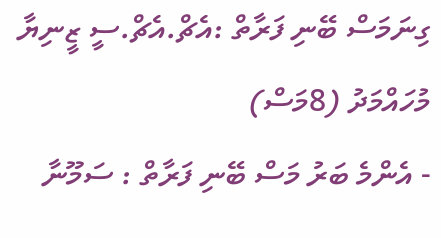ގިނަމަސް ބޭނި ފަރާތް :އެޗް.އެޗް.ސީ ޒީނިޔާ މުހައްމަދު (8މަސް)
- އެންމެ ބަރު މަސް ބޭނި ފަރާތް : ސަމޫނާ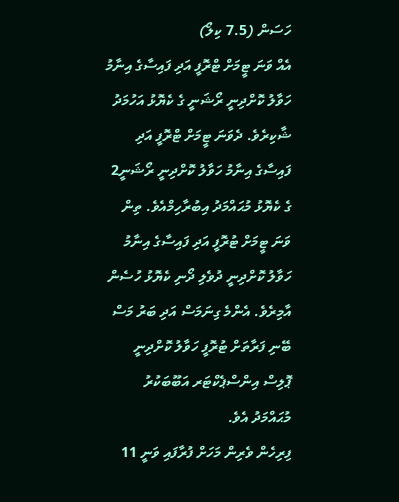ހަސަން (7.5 ކިލޯ)
އެއް ވަނަ ޓީމަށް ޓްރޮފީ އަދި ފައިސާގެ އިނާމު ހަވާލު ކޮށްދިނީ ރޯޝަނީ ގެ ކެޔޮޅު އަހުމަދު ޝާކިރެވެ. ދެވަނަ ޓީމަށް ޓްރޮފީ އަދި ފައިސާގެ އިނާމު ހަވާލު ކޮށްދިނީ ރޯޝަނީ2 ގެ ކެޔޮޅު މުޙައްމަދު އިބުރާހިމްއެވެ. ތިން ވަނަ ޓީމަށް ޓުރޮފީ އަދި ފައިސާގެ އިނާމު ހަވާލު ކޮށްދިނީ ދުވެލި ދޯނި ކެޔޮޅު ހުސެން އާމިރެވެ. އެންމެ ގިނަމަސް އަދި ބަރު މަސް ބޭނި ފަރާތަށް ޓުރޮފީ ހަވާލު ކޮށްދިނީ ޕޮލިސް އިންސްޕެކްޓަރ އަބޫބަކުރު މުޙައްމަދު އެވެ.
ފިރިހެން ވެރިން މަހަށް ފުރާފައި ވަނީ 11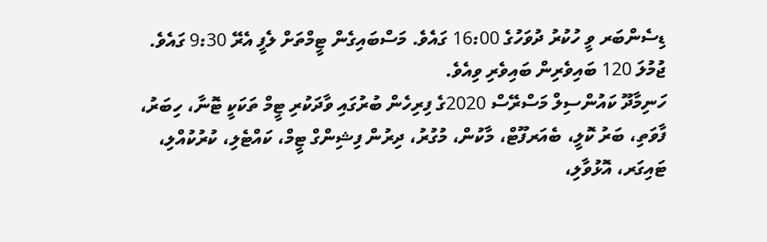ޑިސެންބަރ ވީ ހުކުރު ދުވަހުގެ 16:00 ގައެވެ. މަސްބައިގެން ޓީމްތަށް ލެފީ އެރޭ 9:30 ގައެވެ. ޖުމުލަ 120 ބައިވެރިން ބައިވެރި ވިއެވެ.
ހަނިމާދޫ ކައުންސިލް މަސްރޭސް 2020ގެ ފިރިހެން ބުރުގައި ވާދަކުރި ޓީމް ތަކަކީ ޓޮނާ، ހިބަރު، ފާވަތި، ބަރު ކޮލީ، ބެއަރފޫޓް، މާކުން، މުގުރު، ދިރުން ފިޝިންގް ޓީމް، ކައްޓެލި، ކުރުކުއްލި، ޓައިގަރ، އޮޅުވާލި،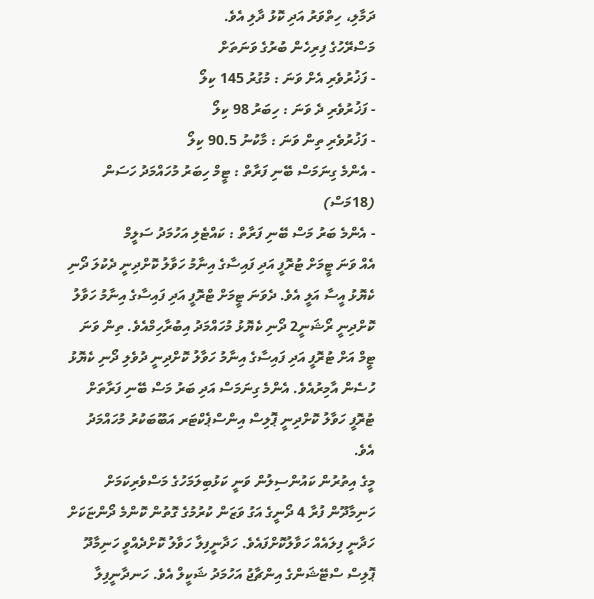ދަމާލި، ހިތްވަރު އަދި ކޮޅު ދާލި އެވެ.
މަސްރޭހުގެ ފިރިހެން ބުރުގެ ވަނަތަށް
- ފަޚުރުވެރި އެށް ވަނަ : މުގުރު 145 ކިލޯ
- ފަޚުރުވެރި ދެ ވަނަ : ހިބަރު 98 ކިލޯ
- ފަޚުރުވެރި ތިން ވަނަ : މާކުނު 90.5 ކިލޯ
- އެންމެ ގިނަމަސް ބޭނި ފަރާތް : ޓީމް ހިބަރު މުހައްމަދު ހަސަން (18މަސް)
- އެންމެ ބަރު މަސް ބޭނި ފަރާތް : ކައްޓެލި އަހުމަދު ސަލީމް
އެއް ވަނަ ޓީމަށް ޓުރޮފީ އަދި ފައިސާގެ އިނާމު ހަވާލު ކޮށްދިނީ ދެކުލަ ދޯނި ކެޔޮޅު އީސާ އަލީ އެވެ. ދެވަނަ ޓީމަށް ޓްރޮފީ އަދި ފައިސާގެ އިނާމު ހަވާލު ކޮށްދިނީ ރޯޝަނީ2 ދޯނި ކެޔޮޅު މުހައްމަދު އިބުރާހިމްއެވެ. ތިން ވަނަ ޓީމް އަށް ޓުރޮފީ އަދި ފައިސާގެ އިނާމު ހަވާލު ކޮށްދިނީ ދުވެލި ދޯނި ކެޔޮޅު ހުސެން އާމިރުއެވެ. އެންމެ ގިނަމަސް އަދި ބަރު މަސް ބޭނި ފަރާތަށް ޓުރޮފީ ހަވާލު ކޮށްދިނީ ޕޮލިސް އިންސްޕެކްޓަރ އަބޫބަކުރު މުހައްމަދު އެވެ.
މީގެ އިތުރުން ކައުންސިލުން ވަނީ ކަޅުބިލަމަހުގެ މަސްވެރިކަމަށް ހަނިމާދޫން ފުރާ 4 ދޯނީގެ އަގު ވަޒަން ކުރުމުގެ ގޮތުން ކޮންމެ ދޯންޏަކަށް ހަދާނީ ފިލައެއް ހަވާލުކޮށްފައެވެ. ހަދާނީފިލާ ހަވާލު ކޮށްދެއްވީ ހަނިމާދޫ ޕޮލިސް ސްޓޭޝަންގެ އިންޗާޖު އަހުމަދު ޝަކީލް އެވެ. ހަނދާނީފިލާ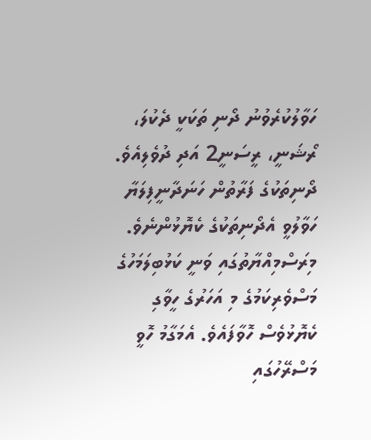ހަވާލުކުރެވުނު ދޯނި ތަކަކީ ދެކުލަ، ރޯޝަނީ، ރީސަނީ2 އަދި ދުވެލިއެވެ. ދޯނިތަކުގެ ފަރާތުން ހަނަދާނީފިލަޔާ ހަވާލުވީ އެދޯނިތަކުގެ ކެޔޮޅުންނެވެ.
މިރަސްމިއްޔާތުގައި ވަނީ ކަޅުބިލަމަހުގެ މަސްވެރިކަމުގެ މި އަހަރުގެ ހީވާގި ކެޔޮޅުވެސް ހޮވާފައެވެ. އެމަގާމު ހޮވީ މަސްރޭހުގައި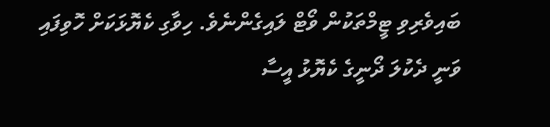ބައިވެރިވި ޓީމްތަކުން ވޯޓް ލައިގެންނެވެ. ހިވާގި ކެޔޮޅަކަށް ހޮވިފައި ވަނީ ދެކުލަ ދޯނީގެ ކެޔޮޅު އީސާ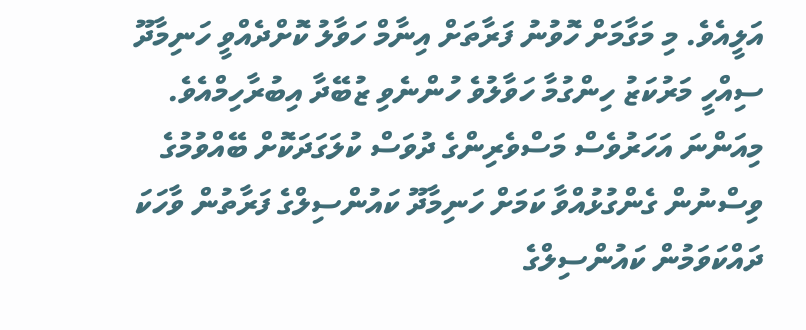އަލީއެވެ. މި މަގާމަށް ހޮވުނު ފަރާތަށް އިނާމް ހަވާލު ކޮށްދެއްވީ ހަނިމާދޫ ސިއްހީ މަރުކަޒު ހިންގުމާ ހަވާލުވެ ހުންނެވި ޒުބޭދާ އިބުރާހިމްއެވެ.
މިއަންނަ އަހަރުވެސް މަސްވެރިންގެ ދުވަސް ކުލަގަދަކޮށް ބޭއްވުމުގެ ވިސްނުން ގެންގުޅުއްވާ ކަމަށް ހަނިމާދޫ ކައުންސިލްގެ ފަރާތުން ވާހަކަ ދައްކަވަމުން ކައުންސިލްގެ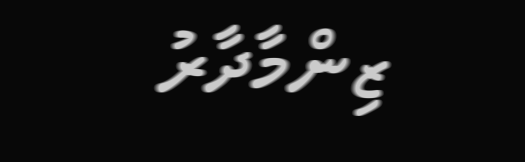ޒިންމާދާރު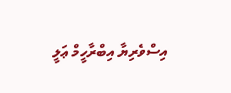އިސްވެރިޔާ އިބްރާހީމް ޢަލީ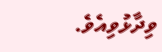ވިދާޅުވިއެވެ.